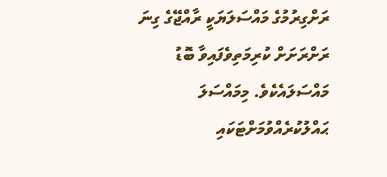ރަށްގިރުމުގެ މައްސަލަޔަކީ ރާއްޖޭގެ ގިނަ ރަށްރަށަށް ކުރިމަތިވެފައިވާ ބޮޑު މައްސަލައެކެވެ. މިމައްސަލަ ޙައްލުކުރެއްވުމަށްޓަކައި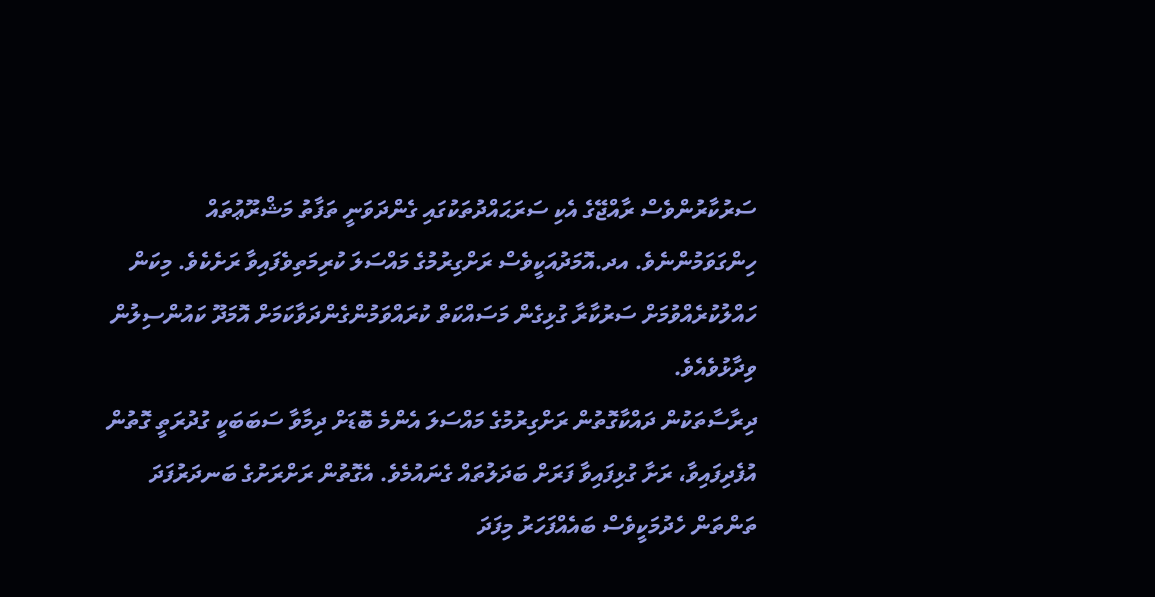ސަރުކާރުންވެސް ރާއްޖޭގެ އެކި ސަރަޙައްދުތަކުގައި ގެންދަވަނީ ތަފާތު މަޝްރޫޢުތައް ހިންގަވަމުންނެވެ. އދ.އޮމަދުއަކީވެސް ރަށްގިރުމުގެ މައްސަލަ ކުރިމަތިވެފައިވާ ރަށެކެވެ. މިކަން ހައްލުކުރެއްވުމަށް ސަރުކާރާ ގުޅިގެން މަސައްކަތް ކުރައްވަމުންގެންދަވާކަމަށް އޮމަދޫ ކައުންސިލުން ވިދާޅުވެއެވެ.
ދިރާސާތަކުން ދައްކާގޮތުން ރަށްގިރުމުގެ މައްސަލަ އެންމެ ބޮޑަށް ދިމާވާ ސަބަބަކީ ގުދުރަތީ ގޮތުން އުފެދިފައިވާ، ރަށާ ގުޅިފައިވާ ފަރަށް ބަދަލުތައް ގެނައުމެވެ. އެގޮތުން ރަށްރަށުގެ ބަނދަރުފަދަ ތަންތަން ހެދުމަކީވެސް ބައެއްފަހަރު މިފަދަ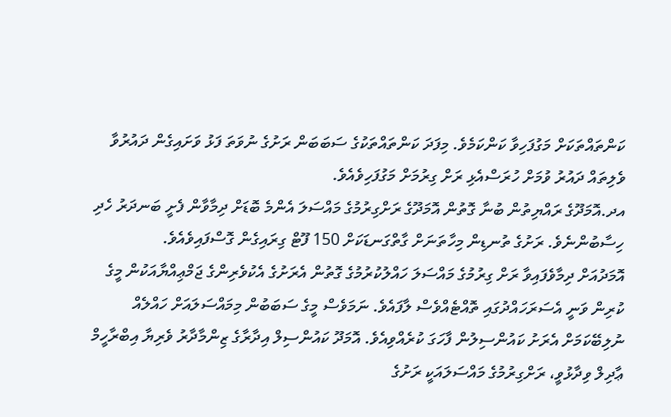ކަންތައްތަކަށް މަގުފަހިވާ ކަންކަމެވެ. މިފަދަ ކަންތައްތަކުގެ ސަބަބަން ރަށުގެ ނުވަތަ ފަޅު ވަށައިގެން ދައުރުވާ ވެލިތައް ދައުރު ވުމަށް ހުރަސްއެޅި ރަށް ގިރުމަށް މަގުފަހިވެއެވެ.
އދ.އޮމަދޫގެ ރައްޔިތުން ބުނާ ގޮތުން އޮމަދޫގެ ރަށްގިރުމުގެ މައްސަލަ އެންމެ ބޮޑަށް ދިމާވާން ފެށީ ބަނދަރު ހެދި ހިސާބުންނެވެ. ރަށުގެ ތުނޑިން މިހާތަނަށް ގާތްގަނޑަކަށް 150 ފޫޓް ގިރައިގެން ގޮސްފައިވެއެވެ.
އޮމަދުއަށް ދިމާވެފައިވާ ރަށް ގިރުމުގެ މައްސަލަ ހައްލުކުރުމުގެ ގޮތުން އެރަށުގެ އެކުވެރިންގެ ޖަމްޢިއްޔާއަކުން މީގެ ކުރިން ވަނީ އެސަރަހައްދުގައި ތޮއްޓެއްވެސް ލާފައެވެ. ނަމަވެސް މީގެ ސަބަބުން މިމައްސަލައަށް ހައްލެއް ނުލިބޭކަމަށް އެރަށު ކައުންސިލުން ފާހަގަ ކުރެއްވިއެވެ. އޮމަދޫ ކައުންސިލް އިދާރާގެ ޒިންމާދާރު ވެރިޔާ އިބްރާހީމް ޢާދިލް ވިދާޅުވީ، ރަށްގިރުމުގެ މައްސަލައަކީ ރަށުގެ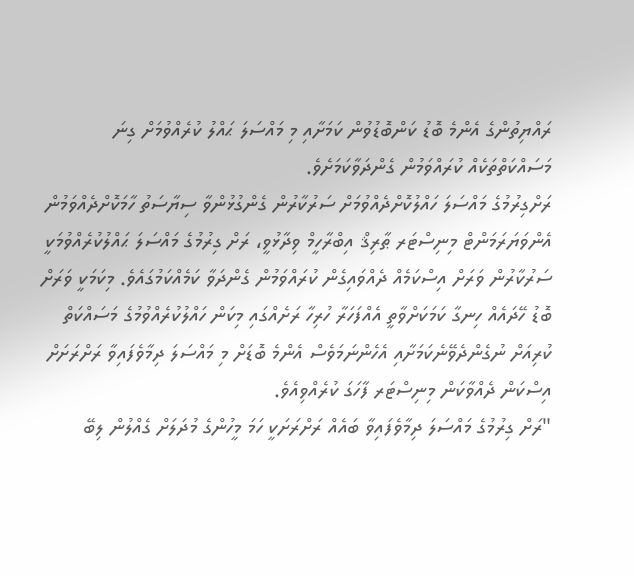ރައްޔިތުންގެ އެންމެ ބޮޑު ކަންބޮޑުވުން ކަމަށާއި މި މައްސަލަ ޙައްލު ކުރެއްވުމަށް ގިނަ މަސައްކަތްތަކެއް ކުރައްވަމުން ގެންދަވާކަމަށެވެ.
ރަށްގިރުމުގެ މައްސަލަ ހައްލުކޮށްދެއްވުމަށް ސަރުކާރުން ގެންގުޅުންވާ ސިޔާސަތު ހާމަކޮށްދެއްވަމުން އެންވަޔަރަމަންޓް މިނިސްޓަރ ޠާރިޤް އިބްރާހީމް ވިދާޅުވީ، ރަށް ގިރުމުގެ މައްސަލަ ޙައްލުކުރެއްވުމަކީ ސަރުކާރުން ވަރަށް އިސްކަމެއް ދެއްވައިގެން ކުރައްވަމުން ގެންދަވާ ކަމެއްކަމުގައެވެ. މިކަމަކީ ވަރަށް ބޮޑު ހޭދައެއް ހިނގާ ކަމަކަށްވާތީ އެއްފަހަރާ ހުރިހާ ރަށެއްގައި މިކަން ހައްލުކުރެއްވުމުގެ މަސައްކަތް ކުރިއަށް ނުގެންދެވޭނެކަމަށާއި އެހެންނަމަވެސް އެންމެ ބޮޑަށް މި މައްސަލަ ދިމާވެފައިވާ ރަށްރަށަށް އިސްކަން ދެއްވާކަން މިނިސްޓަރ ފާހަގަ ކުރެއްވިއެވެ.
"ރަށް ގިރުމުގެ މައްސަލަ ދިމާވެފައިވާ ބައެއް ރަށްރަށަކީ ހަމަ މީހުންގެ މުދަލަށް ގެއްލުން ލިބޭ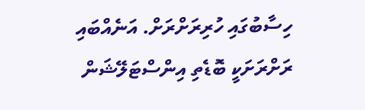ހިސާބުގައި ހުރިރަށްރަށް. އަނެއްބައި ރަށްރަށަކީ ބޮޑެތި އިންސްޓަލޭޝަން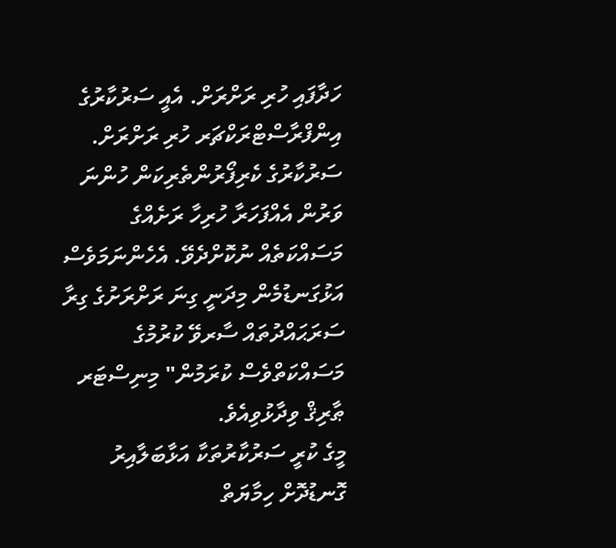ހަދާފައި ހުރި ރަށްރަށް. އެއީ ސަރުކާރުގެ އިންފްރާސްޓްރަކްޗަރ ހުރި ރަށްރަށް. ސަރުކާރުގެ ކެރިފޯރުންތެރިކަން ހުންނަ ވަރުން އެއްފަހަރާ ހުރިހާ ރަށެއްގެ މަސައްކަތެއް ނުކޮށްދެވޭ. އެހެންނަމަވެސް އަޅުގަނޑުމެން މިދަނީ ގިނަ ރަށްރަށުގެ ގިރާ ސަރަޙައްދުތައް ސާރވޭ ކުރުމުގެ މަސައްކަތްވެސް ކުރަމުން" މިނިސްޓަރ ޠާރިޤް ވިދާޅުވިއެވެ.
މީގެ ކުރީ ސަރުކާރުތަކާ އަޅާބަލާއިރު ގޮނޑުދޮށް ހިމާޔަތް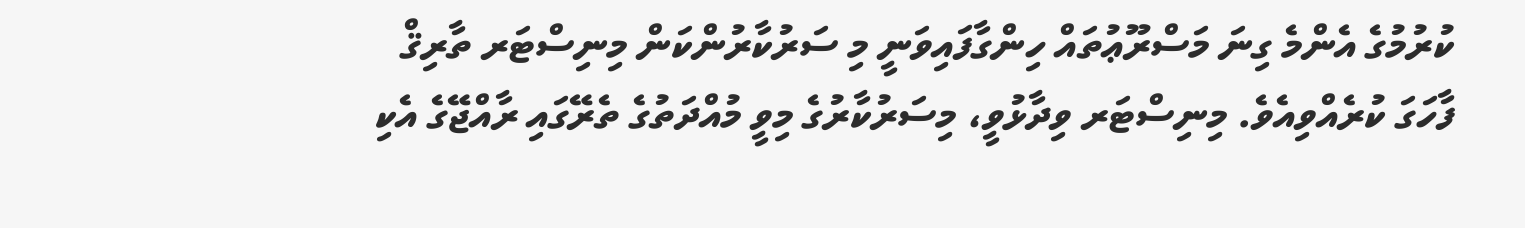ކުރުމުގެ އެންމެ ގިނަ މަސްރޫޢުތައް ހިންގާފައިވަނީ މި ސަރުކާރުންކަން މިނިސްޓަރ ތާރިޤް ފާހަގަ ކުރެއްވިއެވެ. މިނިސްޓަރ ވިދާޅުވީ، މިސަރުކާރުގެ މިވީ މުއްދަތުގެ ތެރޭގައި ރާއްޖޭގެ އެކި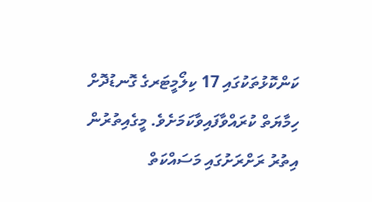ކަންކޮޅުތަކުގައި 17 ކިލޯމީޓަރގެ ގޮނޑުދޮށް ހިމާޔަތް ކުރައްވާފައިވާކަމަށެވެ. މީގެއިތުރުން އިތުރު ރަށްރަށުގައި މަސައްކަތް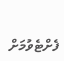ފެށްޓެވުމަށް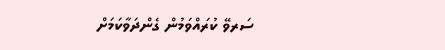ސަރވޭ ކުރައްވަމުން ގެންދަވާކަމަށް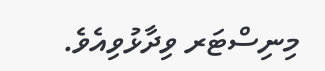މިނިސްޓަރ ވިދާޅުވިއެވެ.